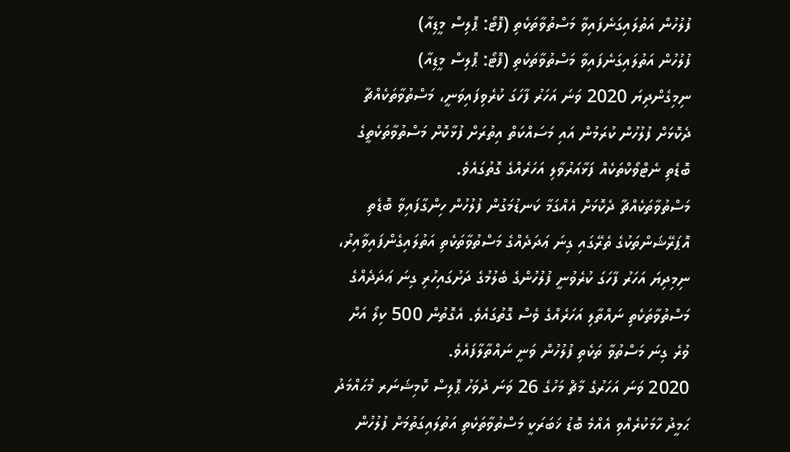ފުލުހުން އަތުލައިގަނެފައިވާ މަސްތުވާތަކެތި (ފޮޓޯ: ޕޮލިސް މީޑިއާ)
ފުލުހުން އަތުލައިގަނެފައިވާ މަސްތުވާތަކެތި (ފޮޓޯ: ޕޮލިސް މީޑިއާ)
ނިމިގެންދިޔަ 2020 ވަނަ އަހަރު ފާހަގަ ކުރެވިފައިވަނީ، މަސްތުވާތަކެއްޗާ ދެކޮޅަށް ފުލުހުން ކުރަމުން އައި މަސައްކަތް އިތުރަށް ފުޅާކޮށް މަސްތުވާތަކެތީގެ ބޮޑެތި ނެޓްވޯކްތަކެއް ފަޅާއަރުވާލި އަހަރެއްގެ ގޮތުގައެވެ.
މަސްތުވާތަކެއްޗާ ދެކޮޅަށް އެއްގަމާ ކަނޑުމަގުން ފުލުހުން ހިންގާފައިވާ ބޮޑެތި އޮޕަރޭޝަންތަކުގެ ތެރޭގައި ގިނަ ޢަދަދެއްގެ މަސްތުވާތަކެތި އަތުލައިގެންފައިވާއިރު، ނިމިދިޔަ އަހަރު ފާހަގަ ކުރެވުނީ ފުލުހުންގެ ބެލުމުގެ ދަށުގައިހުރި ގިނަ ޢަދަދެއްގެ މަސްތުވާތަކެތި ނައްތާލި އަހަރެއްގެ ވެސް ގޮތުގައެވެ. އެގޮތުން 500 ކިލޯ އަށް ވުރެ ގިނަ މަސްތުވާ ތަކެތި ފުލުހުން ވަނީ ނައްތާލާފައެވެ.
2020 ވަނަ އަހަރުގެ މާޗް މަހުގެ 26 ވަނަ ދުވަހު ޕޮލިސް ކޮމިޝަނަރ މުޙައްމަދު ޙަމީދު ހާމަކުރެއްވި އެއްމެ ބޮޑު ޚަބަރަކީ މަސްތުވާތަކެތި އަތުލައިގަތުމަށް ފުލުހުން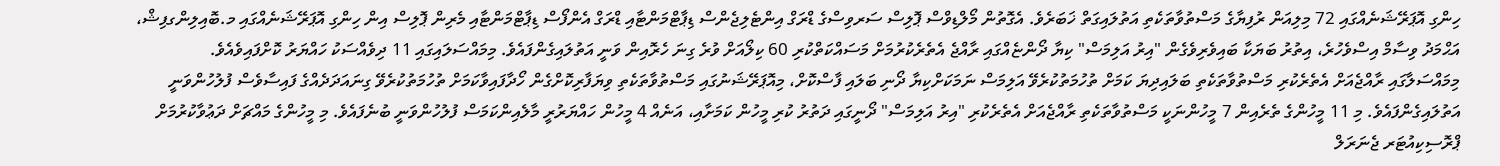ހިންގި އޮޕަރޭޝަނެއްގައި 72 މިލިއަން ރުފިޔާގެ މަސްތުވާތަކެތި އަތުލައިގަތް ޚަބަރެވެ. އެގޮތުން މޯލްޑިވްސް ޕޮލިސް ސަރވިސްގެ ޑްރަގް އިންޓެލިޖެންސް ޑިޕާޓްމަންޓާއި ޑްރަގް އެންފޯސް ޑިޕާޓްމަންޓާއި މެރިން ޕޮލިސް އިން ހިންގި އޮޕަރޭޝަނެއްގައި މ.ބޮއިލިންގފިޝް، އަޙްމަދު ވިސާމް އިސްވެހުރެ، އިތުރު ބަޔަކާ ބައިވެރިވެގެން "އިރު އަލިމަސް" ކިޔާ ދޯންޏެއްގައި ރާއްޖެ އެތެރެކުރުމަށް މަސައްކަތްކުރި 60 ކިލޯއަށް ވުރެ ގިނަ ހެރޮއިން ވަނީ އަތުލައިގެންފައެވެ. މިމައްސަލައިގައި 11 ދިވެއްސަކު ހައްޔަރު ކޮށްފައިވެއެވެ.
މިމައްސަލާގައި ރާއްޖެއަށް އެތެރެކުރި މަސްތުވާތަކެތި ބަލައިދިޔަ ކަމަށް ތުހުމަތުކުރެވޭ އަލިމަސް ނަމަކަށްކިޔާ ދޯނި ބަލައި ފާސްކޮށް، މިއޮޕަރޭޝަނުގައި މަސްތުވާތަކެތި ވިޔަފާރިކޮށްގެން ހޯދާފައިވާކަމަށް ތުހުމަތުކުރެވޭ ގިނައަދަދެއްގެ ފައިސާވެސް ފުލުހުންވަނީ އަތުލައިގެންފައެވެ. މި 11 މީހުންގެ ތެރެއިން 7 މީހުންނަކީ މަސްތުވާތަކެތި ރާއްޖެއަށް އެތެރެކުރި "އިރު އަލިމަސް" ދޯނީގައި ދަތުރު ކުރި މީހުން ކަމަށާއި، އަނެއް 4 މީހުން ހައްޔަރުރީ މާލެއިންކަމަސް ފުލުހުންވަނީ ބުނެފައެވެ. މި މީހުންގެ މައްޗަށް ދަޢުވާކުރުމަށް ޕްރޮސިކިއުޓަރ ޖެނަރަލް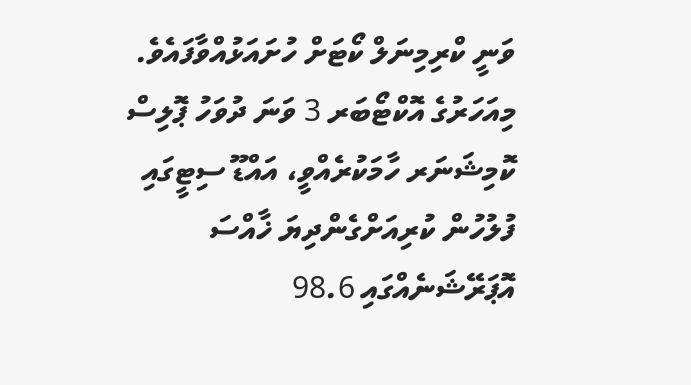ވަނީ ކްރިމިނަލް ކޯޓަށް ހުށައަޅުއްވާފައެވެ.
މިއަހަރުގެ އޮކްޓޯބަރ 3 ވަނަ ދުވަހު ޕޮލިސް ކޮމިޝަނަރ ހާމަކުރެއްވީ، އައްޑޫ ސިޓީގައި ފުލުހުން ކުރިއަށްގެންދިޔަ ޚާއްސަ އޮޕަރޭޝަނެއްގައި 98.6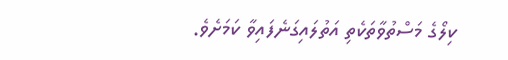ކިލޯގެ މަސްތުވާތަކެތި އަތުލައިގަނެފައިވާ ކަމަށެވެ.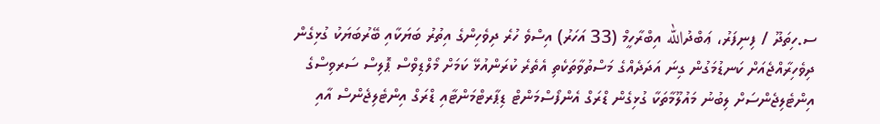ސ.ހިތަދޫ / ފިނިފަރު، ޢަބްދުالله އިބްރާހީމް (33 އަހަރު) އިސްވެ ހުރެ ދިވެހިންގެ އިތުރު ބަޔަކާއި ބޭރުބަޔަކު ގުޅިގެން ދިވެހިރާއްޖެއަށް ކަނޑުމަގުން ގިނަ އަދަދެއްގެ މަސްތުވާތަކެތި އެތެރެ ކުރަންއުޅޭ ކަމަށް މޯލްޑިވްސް ޕޮލިސް ސަރވިސްގެ އިންޓެލިޖެންސަށް ލިބުނު މައުލޫމާތަކާ ގުޅިގެން ޑްރަގް އެންފޯސްމަންޓް ޑިޕާރޓްމަންޓާއި ޑްރަގް އިންޓެލިޖެންސް އާއި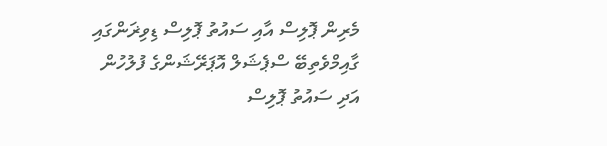މެރިން ޕޮލިސް އާއި ސައުތު ޕޮލިސް ޑިވިޜަންގައި ގާއިމްވެތިބޭ ސްޕެޝަލް އޮޕަރޭޝަންގެ ފުލުހުން އަދި ސައުތު ޕޮލިސް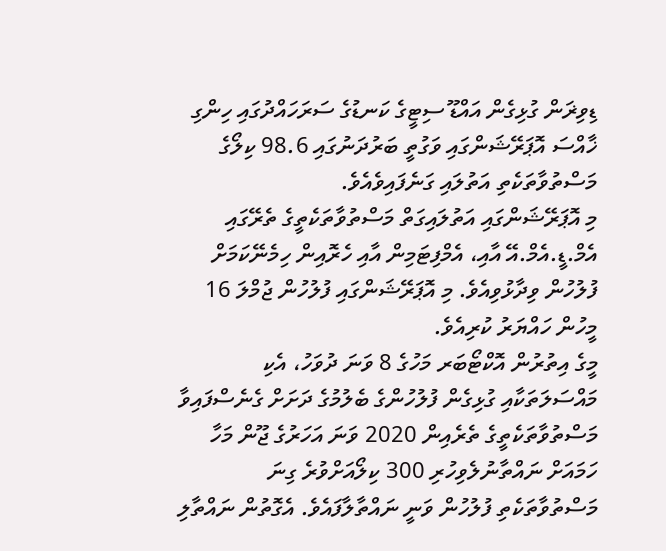ޑިވިޜަން ގުޅިގެން އައްޑޫ ސިޓީގެ ކަނޑުގެ ސަރަހައްދުގައި ހިންގި ޚާއްސަ އޮޕަރޭޝަންގައި ވަގުތީ ބަރުދަނުގައި 98.6 ކިލޯގެ މަސްތުވާތަކެތި އަތުލައި ގަނެފައިވެއެވެ.
މި އޮޕަރޭޝަންގައި އަތުލައިގަތް މަސްތުވާތަކެތީގެ ތެރޭގައި އެމް.ޑީ.އެމް.އޭ އާއި، އެމްފިޓަމިން އާއި ހެރޮއިން ހިމެނޭކަމަށް ފުލުހުން ވިދާޅުވިއެވެ. މި އޮޕަރޭޝަންގައި ފުލުހުން ޖުމްލަ 16 މީހުން ހައްޔަރު ކުރިއެވެ.
މީގެ އިތުރުން އޮކްޓޯބަރ މަހުގެ 8 ވަނަ ދުވަހު، އެކި މައްސަލަތަކާއި ގުޅިގެން ފުލުހުންގެ ބެލުމުގެ ދަށަށް ގެނެސްފައިވާ މަސްތުވާތަކެތީގެ ތެރެއިން 2020 ވަނަ އަހަރުގެ ޖޫން މަހާ ހަމައަށް ނައްތާނުލެވިހުރި 300 ކިލޯއަށްވުރެ ގިނަ މަސްތުވާތަކެތި ފުލުހުން ވަނީ ނައްތާލާފައެވެ. އެގޮތުން ނައްތާލި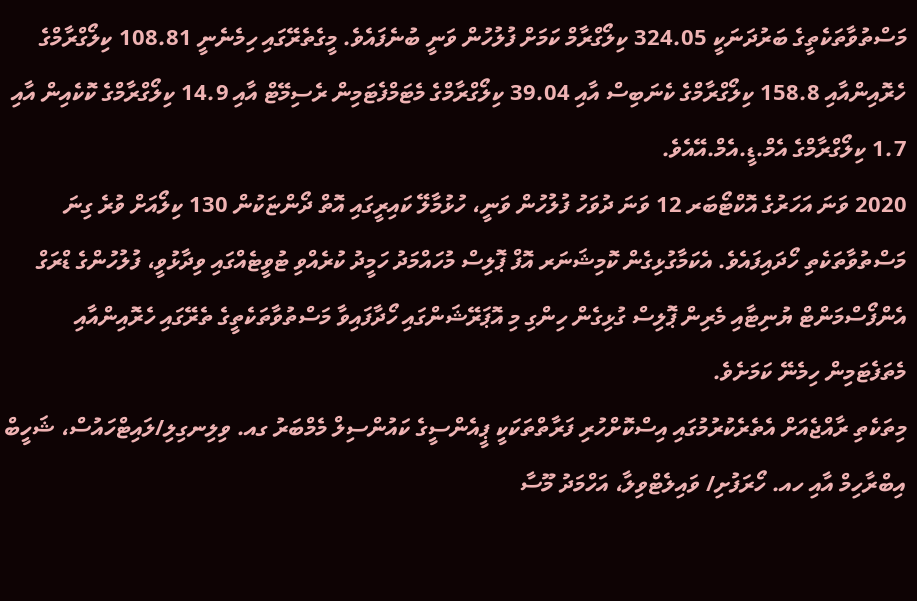މަސްތުވާތަކެތީގެ ބަރުދަނަކީ 324.05 ކިލޯގްރާމް ކަމަށް ފުލުހުން ވަނީ ބުނެފައެވެ. މީގެތެރޭގައި ހިމެނެނީ 108.81 ކިލޯގްރާމްގެ ހެރޮއިންއާއި 158.8 ކިލޯގްރާމްގެ ކެނަބިސް އާއި 39.04 ކިލޯގްރާމްގެ މެޓަމްފެޓަމިން ރެސިމޭޓް އާއި 14.9 ކިލޯގްރާމްގެ ކޮކެއިން އާއި 1.7 ކިލޯގްރާމްގެ އެމް.ޑީ.އެމް.އޭއެވެ.
2020 ވަނަ އަހަރުގެ އޮކްޓޯބަރ 12 ވަނަ ދުވަހު ފުލުހުން ވަނީ، ހުޅުމާލޭ ކައިރީގައި އޮތް ދޯންޏަކުން 130 ކިލޯއަށް ވުރެ ގިނަ މަސްތުވާތަކެތި ހޯދައިފައެވެ. އެކަމާގުޅިގެން ކޮމިޝަނަރ އޮފް ޕޮލިސް މުހައްމަދު ހަމީދު ކުރެއްވި ޓުވީޓެއްގައި ވިދާޅުވީ، ފުލުހުންގެ ޑްރަގް އެންފޯސްމަންޓް ޔުނިޓާއި މެރިން ޕޮލިސް ގުޅިގެން ހިންގި މި އޮޕަރޭޝަންގައި ހޯދާފައިވާ މަސްތުވާތަކެތީގެ ތެރޭގައި ހެރޮއިންއާއި މެތަފެޓަމިން ހިމެނޭ ކަމަށެވެ.
މިތަކެތި ރާއްޖެއަށް އެތެރެކުރުމުގައި އިސްކޮށްހުރި ފަރާތްތަކަކީ ޕީއެންސީގެ ކައުންސިލް މެމްބަރު ގއ. ވިލިނގިލި/ލައިޓްހައުސް، ޝަހީބް އިބްރާހިމް އާއި ހއ. ހޯރަފުށި/ ވައިލެޓްވިލާ، އަހްމަދު މޫސާ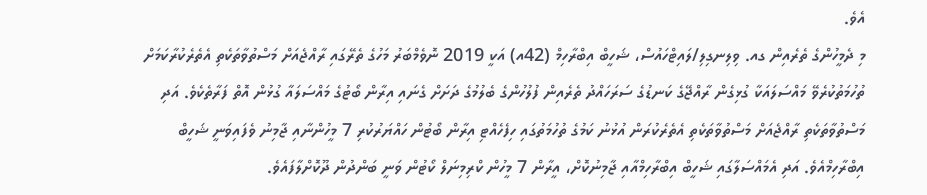އެވެ.
މި ދެމީހުންގެ ތެރެއިން ގއ. ވިލިނގިލި/ލައިޓްހައުސް، ޝަހީބް އިބްރާހިމް (42އ) އަކީ 2019 ނޮވެމްބަރު މަހުގެ ތެރޭގައި ރާއްޖެއަށް މަސްތުވާތަކެތި އެތެރެކުރާކަމަށް ތުހުމަތުކުރެވޭ މައްސަލައަކާ ގުޅިގެން ރާއްޖޭގެ ކަނޑުގެ ސަރަހައްދު ތެރެއިން ފުލުހުންގެ ބެލުމުގެ ދަށަށް ގެނައި އިރާން ބޯޓުގެ މައްސަލައާ ގުޅުން އޮތް ފަރާތެކެވެ. އަދި މަސްތުވާތަކެތި ރާއްޖެއަށް މަސްތުވާތަކެތި އެތެރެކުރަން އުޅުނު ކަމުގެ ތުހުމަތުގައި ހިފެހެއްޓި އިރާން ބޯޓުން ހައްޔަރުކުރި 7 މީހުންނާއި ޖާމިނު ވެފައިވަނީ ޝަހީބް އިބްރާހިމްއެވެ. އަދި އެމައްސަލާގައި ޝަހީބް އިބްރާހިމްއާއި ޖާމިނުކޮށް، އީރާން 7 މީހުން ކްރިމިނަލް ކޯޓުން ވަނީ ބަންދުން ދޫކޮށްލާފައެވެ.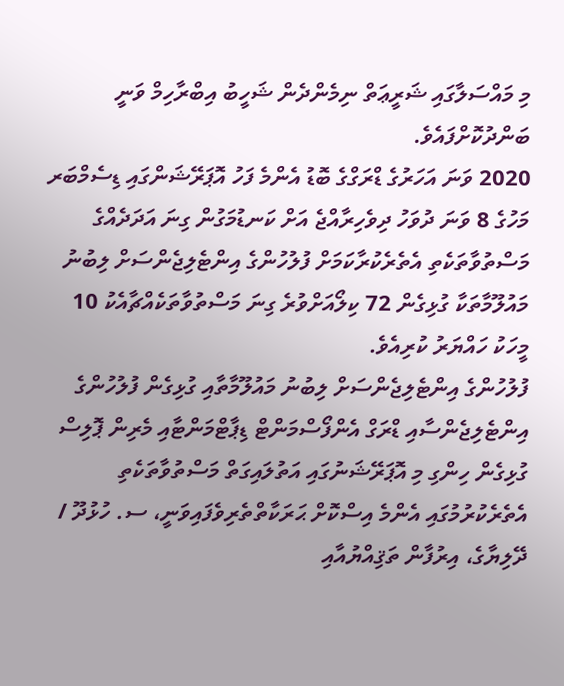މި މައްސަލާގައި ޝަރީޢަތް ނިމެންދެން ޝަހީބު އިބްރާހިމް ވަނީ ބަންދުކޮށްފައެވެ.
2020 ވަނަ އަހަރުގެ ޑްރަގްގެ ބޮޑު އެންމެ ފަހު އޮޕަރޭޝަންގައި ޑިސެމްބަރ މަހުގެ 8 ވަނަ ދުވަހު ދިވެހިރާއްޖެ އަށް ކަނޑުމަގުން ގިނަ އަދަދެއްގެ މަސްތުވާތަކެތި އެތެރެކުރާކަމަށް ފުލުހުންގެ އިންޓެލިޖެންސަށް ލިބުނު މައުލޫމާތަކާ ގުޅިގެން 72 ކިލޯއަށްވުރެ ގިނަ މަސްތުވާތަކެއްޗާއެކު 10 މީހަކު ހައްޔަރު ކުރިއެވެ.
ފުލުހުންގެ އިންޓެލިޖެންސަށް ލިބުނު މައުލޫމާތާއި ގުޅިގެން ފުލުހުންގެ އިންޓެލިޖެންސާއި ޑްރަގް އެންފޯސްމަންޓް ޑިޕާޓްމަންޓާއި މެރިން ޕޮލިސް ގުޅިގެން ހިންގި މި އޮޕަރޭޝަނުގައި އަތުލައިގަތް މަސްތުވާތަކެތި އެތެރެކުރުމުގައި އެންމެ އިސްކޮށް ޙަރަކާތްތެރިވެފައިވަނީ، ސ. ހުޅުދޫ / ދޭލިޔާގެ، އިރުފާން ތަޤިއްޔުއާއި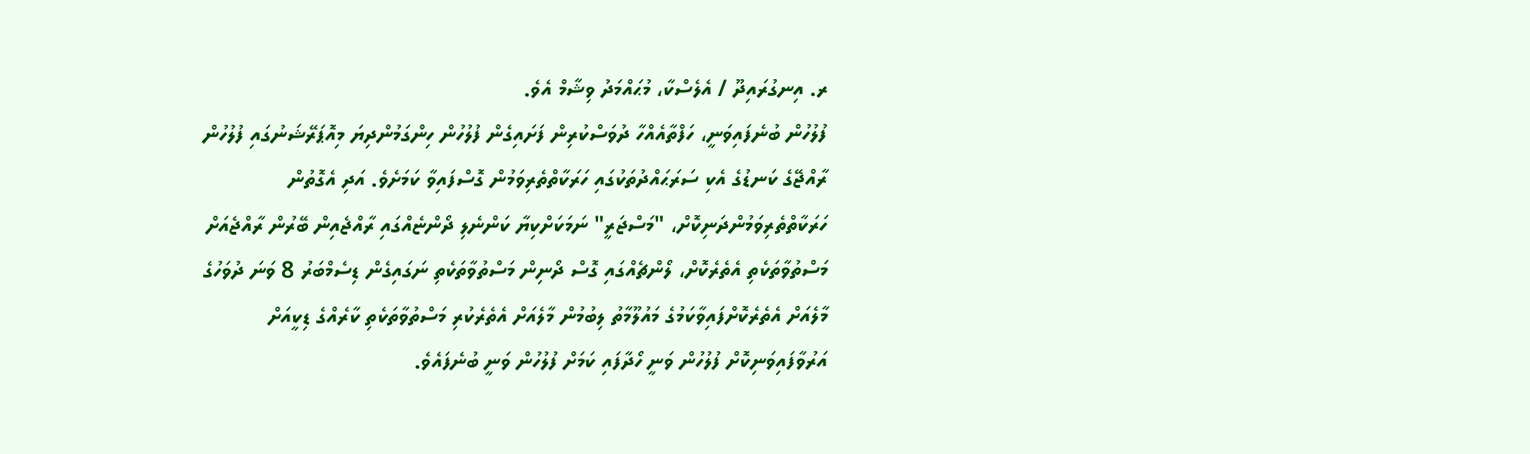ރ. އިނގުރައިދޫ / އެލެސްކާ، މުޙައްމަދު ވިޝާމް އެވެ.
ފުލުހުން ބުނެފައިވަނީ، ހަފްތާއެއްހާ ދުވަސްކުރިން ފަށައިގެން ފުލުހުން ހިންގަމުންދިޔަ މިއޮޕަރޭޝަނުގައި ފުލުހުން ރާއްޖޭގެ ކަނޑުގެ އެކި ސަރަޙައްދުތަކުގައި ހަރަކާތްތެރިވަމުން ގޮސްފައިވާ ކަމަށެވެ. އަދި އެގޮތުން ހަރަކާތްތެރިވަމުންދަނިކޮށް، "މަސްޖަރީ" ނަމަކަށްކިޔާ ކަންނެލި ދޯންޏެއްގައި ރާއްޖެއިން ބޭރުން ރާއްޖެއަށް މަސްތުވާތަކެތި އެތެރެކޮށް، ލޯންޗެއްގައި ގޮސް ދޯނިން މަސްތުވާތަކެތި ނަގައިގެން ޑިސެމްބަރު 8 ވަނަ ދުވަހުގެ މާލެއަށް އެތެރެކޮށްފައިވާކަމުގެ މައުލޫމާތު ލިބުމުން މާލެއަށް އެތެރެކުރި މަސްތުވާތަކެތި ކާރެއްގެ ޑިކީއަށް އަރުވާފައިވަނިކޮށް ފުލުހުން ވަނީ ހޯދާފައި ކަމަށް ފުލުހުން ވަނީ ބުނެފައެވެ.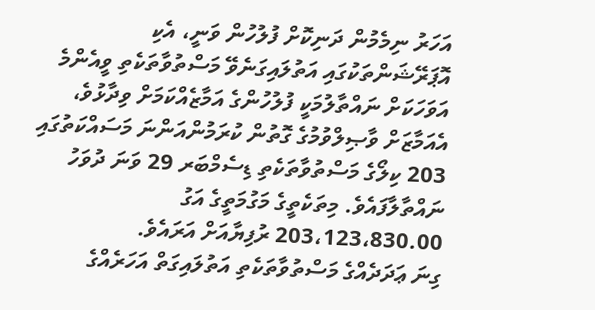އަހަރު ނިމެމުން ދަނިކޮށް ފުލުހުން ވަނީ، އެކި އޮޕަރޭޝަންތަކުގައި އަތުލައިގަނެވޭ މަސްތުވާތަކެތި ވީއެންމެ އަވަހަކަށް ނައްތާލުމަކީ ފުލުހުންގެ އަމާޒެއްކަމަށް ވިދާޅުވެ، އެއަމާޒަށް ވާޞިލްވުމުގެ ގޮތުން ކުރަމުންއަންނަ މަސައްކަތުގައި 203 ކިލޯގެ މަސްތުވާތަކެތި ޑިސެމްބަރ 29 ވަނަ ދުވަހު ނައްތާލާފައެވެ. މިތަކެތީގެ މަގުމަތީގެ އަގު 203،123،830.00 ރުފިޔާއަށް އަރައެވެ.
ގިނަ ޢަދަދެއްގެ މަސްތުވާތަކެތި އަތުލައިގަތް އަހަރެއްގެ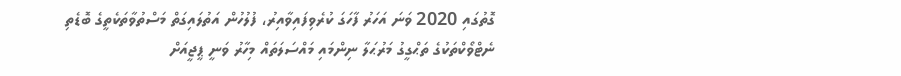ގޮތުގައި 2020 ވަނަ އަހަރު ފާހަގަ ކުރެވިފައިވާއިރު، ފުލުހުން އަތުލައިގަތް މަސްތުވާތަކެތީގެ ބޮޑެތި ނެޓްވޯކްތަކުގެ ތަޙްގީގު މަރުޙަލާ ނިންމައި މައްސަލަތައް މިހާރު ވަނީ ޕީޖީއަށް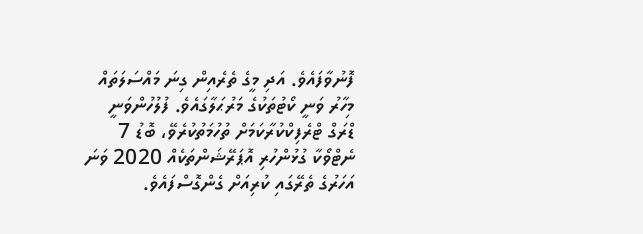ފޮނުވާފައެވެ. އަދި މީގެ ތެރެއިން ގިނަ މައްސަލަތައް މިހާރު ވަނީ ކޯޓުތަކުގެ މަރުޙަލާގައެވެ. ފުލުހުންވަނީ ޑްރަގް ޓްރެފިކްކުރާކަމަށް ތުހުމަތުކުރެވޭ، ބޮޑު 7 ނެޓްވޯކާ ގުޅުންހުރި އޮޕަރޭޝަންތަކެއް 2020 ވަނަ އަހަރުގެ ތެރޭގައި ކުރިއަށް ގެންގޮސްފައެވެ.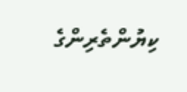ކިޔުންތެރިންގެ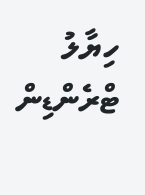ހިޔާލު
ޓްރެންޑިން